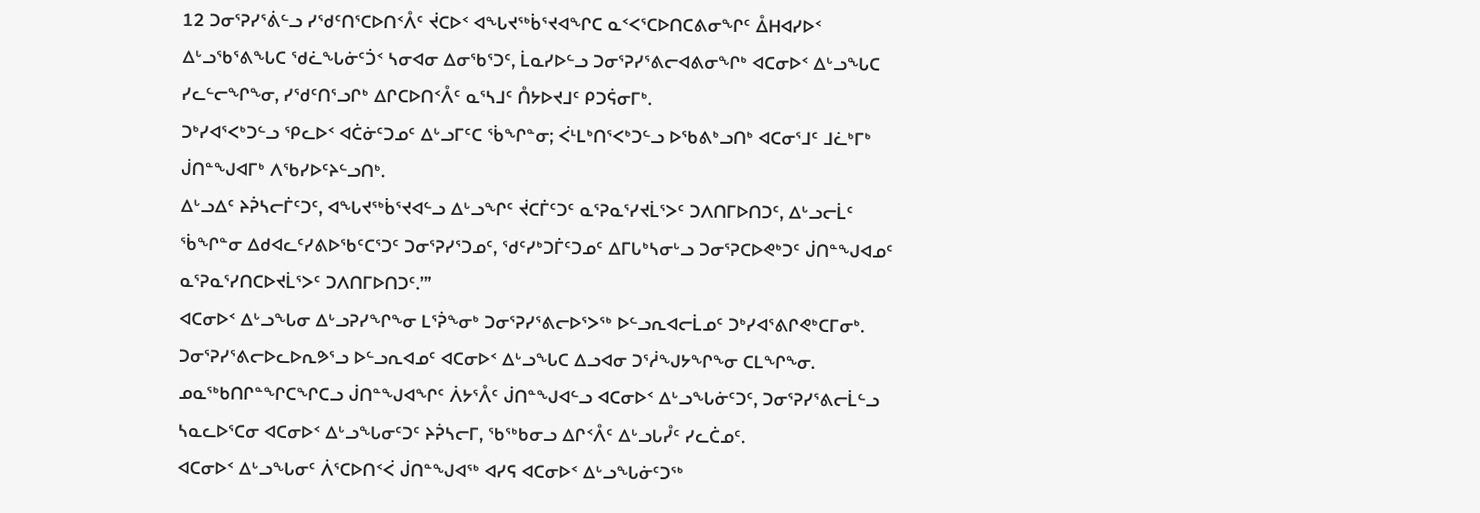12 ᑐᓂᕐᕈᓯᕐᕖᓪᓗ ᓯᖁᑦᑎᕐᑕᐅᑎᑉᐰᑦ ᔫᑕᐅᑉ ᐊᖓᔪᖅᑳᕐᔪᐊᖏᑕ ᓇᑉᐸᕐᑕᐅᑎᑕᕕᓂᖏᑦ ᐂᕼᐊᓯᐅᑉ ᐃᒡᓗᖃᕐᕕᖓᑕ ᖁᓛᖓᓃᑦᑑᑉ ᓴᓂᐊᓂ ᐃᓂᖃᕐᑐᑦ, ᒫᓇᓯᐅᓪᓗ ᑐᓂᕐᕈᓯᕐᕕᓕᐊᕕᓂᖏᒃ ᐊᑕᓂᐅᑉ ᐃᒡᓗᖓᑕ ᓯᓚᓪᓕᖏᖕᓂ, ᓯᖁᑦᑎᕐᓗᒋᒃ ᐃᒋᑕᐅᑎᑉᐰᑦ ᓇᕐᓴᒧᑦ ᑍᔭᐅᔪᒧᑦ ᑭᑐᕌᓂᒥᒃ.
ᑐᒃᓯᐊᕐᐸᒃᑐᓪᓗ ᕿᓚᐅᑉ ᐊᑖᓃᑦᑐᓄᑦ ᐃᒡᓗᒥᑦᑕ ᖄᖏᓐᓂ; ᐹᒻᒪᒃᑎᕐᐸᒃᑐᓪᓗ ᐅᖃᕕᒃᓗᑎᒃ ᐊᑕᓂᕐᒧᑦ ᒧᓛᒃᒥᒃ ᒎᑎᓐᖑᐊᒥᒃ ᐱᖃᓯᐅᑦᔨᓪᓗᑎᒃ.
ᐃᒡᓗᐃᑦ ᔨᕉᓴᓕᒦᑦᑐᑦ, ᐊᖓᔪᖅᑳᕐᔪᐊᓪᓗ ᐃᒡᓗᖏᑦ ᔫᑕᒦᑦᑐᑦ ᓇᕐᕈᓇᕐᓯᔪᒫᕐᐳᑦ ᑐᐱᑎᒥᐅᑎᑐᑦ, ᐃᒡᓗᓕᒫᑦ ᖄᖏᓐᓂ ᐃᑯᐊᓚᑦᓯᕕᐅᖃᑦᑕᕐᑐᑦ ᑐᓂᕐᕈᓯᕐᑐᓄᑦ, ᖁᑦᓯᒃᑐᒦᑦᑐᓄᑦ ᐃᒥᒐᒃᓴᓂᒡᓗ ᑐᓂᕐᕈᑕᐅᕙᒃᑐᑦ ᒎᑎᓐᖑᐊᓄᑦ ᓇᕐᕈᓇᕐᓯᑎᑕᐅᔪᒫᕐᐳᑦ ᑐᐱᑎᒥᐅᑎᑐᑦ.’”
ᐊᑕᓂᐅᑉ ᐃᒡᓗᖓᓂ ᐃᒡᓗᕈᓯᖏᖕᓂ ᒪᕐᕉᖕᓂᒃ ᑐᓂᕐᕈᓯᕐᕕᓕᐅᕐᐳᖅ ᐅᓪᓗᕆᐊᓕᒫᓄᑦ ᑐᒃᓯᐊᕐᕕᒋᕙᒃᑕᒥᓂᒃ.
ᑐᓂᕐᕈᓯᕐᕕᓕᐅᓚᐅᕆᕗᕐᓗ ᐅᓪᓗᕆᐊᓄᑦ ᐊᑕᓂᐅᑉ ᐃᒡᓗᖓᑕ ᐃᓗᐊᓂ ᑐᕐᓲᖑᔭᖏᖕᓂ ᑕᒪᖏᖕᓂ.
ᓄᓇᖅᑲᑎᒋᓐᖏᑕᖏᑕᓗ ᒎᑎᓐᖑᐊᖏᑦ ᐲᔭᕐᐰᑦ ᒎᑎᓐᖑᐊᓪᓗ ᐊᑕᓂᐅᑉ ᐃᒡᓗᖓᓃᑦᑐᑦ, ᑐᓂᕐᕈᓯᕐᕕᓕᒫᓪᓗ ᓴᓇᓚᐅᕐᑕᓂ ᐊᑕᓂᐅᑉ ᐃᒡᓗᖓᓂᑦᑐᑦ ᔨᕉᓴᓕᒥ, ᖃᖅᑲᓂᓗ ᐃᒋᑉᐰᑦ ᐃᒡᓗᒐᓮᑦ ᓯᓚᑖᓄᑦ.
ᐊᑕᓂᐅᑉ ᐃᒡᓗᖓᓂᑦ ᐲᕐᑕᐅᑎᑉᐹ ᒎᑎᓐᖑᐊᖅ ᐊᓯᕋ ᐊᑕᓂᐅᑉ ᐃᒡᓗᖓᓃᑦᑐᖅ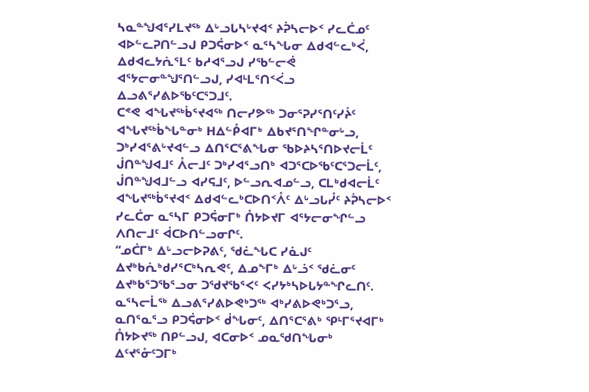ᓴᓇᓐᖑᐊᕐᓯᒪᔪᖅ ᐃᒡᓗᒐᓴᒡᔪᐊᑉ ᔨᕉᓴᓕᐅᑉ ᓯᓚᑖᓄᑦ ᐊᐅᓪᓚᕈᑎᓪᓗᒍ ᑭᑐᕌᓂᐅᑉ ᓇᕐᓴᖓᓂ ᐃᑯᐊᓪᓚᒃᐹ, ᐃᑯᐊᓚᔭᕇᕐᒪᑦ ᑲᓱᐊᕐᓗᒍ ᓯᖃᓪᓕᕚ ᐊᕐᔭᓕᓂᓐᖑᕐᑎᓪᓗᒍ, ᓯᐊᒻᒪᕐᑎᑉᐹᓗ ᐃᓗᕕᕐᓯᕕᐅᖃᑦᑕᕐᑐᒧᑦ.
ᑕᕝᕙ ᐊᖓᔪᖅᑳᕐᔪᐊᖅ ᑎᓕᓯᕗᖅ ᑐᓂᕐᕈᓯᕐᑎᑦᓯᔩᑦ ᐊᖓᔪᖅᑳᖓᓐᓂᒃ ᕼᐃᓪᑬᐊᒥᒃ ᐃᑲᔪᕐᑎᖏᓐᓂᒡᓗ, ᑐᒃᓯᐊᕐᕕᒡᔪᐊᓪᓗ ᐃᑎᕐᑕᕐᕕᖓᓂ ᖃᐅᔨᓴᕐᑎᐅᔪᓕᒫᑦ ᒎᑎᓐᖑᐊᒧᑦ ᐰᓕᒧᑦ ᑐᒃᓯᐊᕐᓗᑎᒃ ᐊᑐᕐᑕᐅᖃᑦᑕᕐᑐᓕᒫᑦ, ᒎᑎᓐᖑᐊᒧᓪᓗ ᐊᓯᕋᒧᑦ, ᐅᓪᓗᕆᐊᓄᓪᓗ, ᑕᒪᒃᑯᐊᓕᒫᑦ ᐊᖓᔪᖅᑳᕐᔪᐊᑉ ᐃᑯᐊᓪᓚᒃᑕᐅᑎᑉᐰᑦ ᐃᒡᓗᒐᓮᑦ ᔨᕉᓴᓕᐅᑉ ᓯᓚᑖᓂ ᓇᕐᓴᒥ ᑭᑐᕌᓂᒥᒃ ᑍᔭᐅᔪᒥ ᐊᕐᔭᓕᓂᖏᓪᓗ ᐱᑎᓕᒧᑦ ᐋᑕᐅᑎᓪᓗᓂᒋᑦ.
“ᓄᑖᒥᒃ ᐃᒡᓗᓕᐅᕈᕕᑦ, ᖁᓛᖓᑕ ᓯᓈᒍᑦ ᐃᔪᒃᑲᕇᒃᑯᓯᕐᑕᒃᓴᕆᕙᑦ, ᐃᓄᖕᒥᒃ ᐃᒡᓘᑉ ᖁᓛᓂᑦ ᐃᔪᒃᑲᕐᑐᖃᕐᓗᓂ ᑐᖁᔪᖃᕐᐸᑦ ᐸᓯᔭᒃᓴᐅᒐᔭᓐᖏᓚᑎᑦ.
ᓇᕐᓴᓕᒫᖅ ᐃᓗᕕᕐᓯᕕᐅᕙᒃᑐᖅ ᐊᒃᓯᕕᐅᕙᒃᑐᕐᓗ, ᓇᑎᕐᓇᕐᓗ ᑭᑐᕌᓂᐅᑉ ᑰᖓᓂᑦ, ᐃᑎᕐᑕᕐᕕᒃ ᕿᒻᒥᕐᔪᐊᒥᒃ ᑍᔭᐅᔪᖅ ᑎᑭᓪᓗᒍ, ᐊᑕᓂᐅᑉ ᓄᓇᖁᑎᖓᓂᒃ ᐃᑦᔪᕐᓁᑦᑐᒥᒃ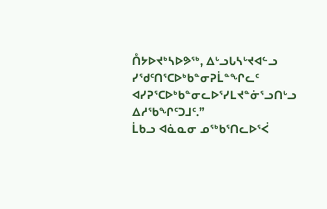ᑍᔭᐅᔪᒃᓴᐅᕗᖅ, ᐃᒡᓗᒐᓴᒡᔪᐊᓪᓗ ᓯᖁᑦᑎᕐᑕᐅᒃᑲᓐᓂᕈᒫᓐᖏᓚᑦ ᐊᓯᕈᕐᑕᐅᒃᑲᓐᓂᓚᐅᕐᓯᒪᔪᓐᓃᕐᓗᑎᒡᓗ ᐃᓱᖃᖏᑦᑐᒧᑦ.”
ᒫᑲᓗ ᐊᓈᓇᓂ ᓄᖅᑲᕐᑎᓚᐅᕐᐹ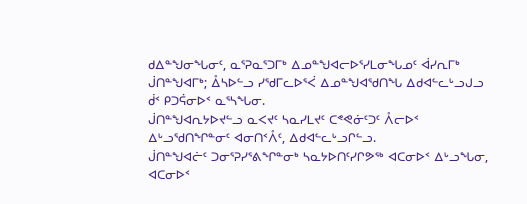ᑯᐃᓐᖑᓂᖓᓂᑦ, ᓇᕐᕈᓇᕐᑐᒥᒃ ᐃᓄᓐᖑᐊᓕᐅᕐᓯᒪᓂᖓᓄᑦ ᐋᓯᕆᒥᒃ ᒎᑎᓐᖑᐊᒥᒃ; ᐂᓴᐅᓪᓗ ᓯᖁᒥᓚᐅᕐᐹ ᐃᓄᓐᖑᐊᖁᑎᖓ ᐃᑯᐊᓪᓚᒡᓗᒍᓗ ᑰᑉ ᑭᑐᕌᓂᐅᑉ ᓇᕐᓴᖓᓂ.
ᒎᑎᓐᖑᐊᕆᔭᐅᔪᓪᓗ ᓇᐸᔪᑦ ᓴᓇᓯᒪᔪᑦ ᑕᕝᕙᓃᑦᑐᑦ ᐰᓕᐅᑉ ᐃᒡᓗᖁᑎᖏᓐᓂᑦ ᐊᓂᑎᑉᐰᑦ, ᐃᑯᐊᓪᓚᒡᓗᒋᓪᓗ.
ᒎᑎᓐᖑᐊᓖᑦ ᑐᓂᕐᕈᓯᕐᕕᖏᓐᓂᒃ ᓴᓇᔭᐅᑎᑦᓯᒋᕗᖅ ᐊᑕᓂᐅᑉ ᐃᒡᓗᖓᓂ, ᐊᑕᓂᐅᑉ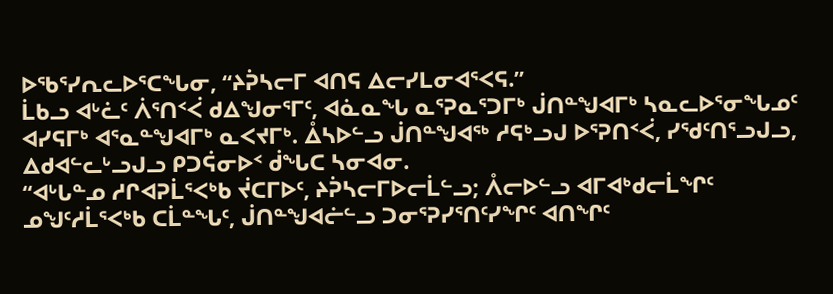ᐅᖃᕐᓯᕆᓚᐅᕐᑕᖓᓂ, “ᔨᕉᓴᓕᒥ ᐊᑎᕋ ᐃᓕᓯᒪᓂᐊᕐᐸᕋ.”
ᒫᑲᓗ ᐊᒡᓛᑦ ᐲᕐᑎᑉᐹ ᑯᐃᖑᓂᕐᒥᑦ, ᐊᓈᓇᖓ ᓇᕐᕈᓇᕐᑐᒥᒃ ᒎᑎᓐᖑᐊᒥᒃ ᓴᓇᓚᐅᕐᓂᖓᓄᑦ ᐊᓯᕋᒥᒃ ᐊᕐᓇᓐᖑᐊᒥᒃ ᓇᐸᔪᒥᒃ. ᐂᓴᐅᓪᓗ ᒎᑎᓐᖑᐊᖅ ᓱᕋᒃᓗᒍ ᐅᕐᕈᑎᑉᐹ, ᓯᖁᑦᑎᕐᓗᒍᓗ, ᐃᑯᐊᓪᓚᒡᓗᒍᓗ ᑭᑐᕌᓂᐅᑉ ᑰᖓᑕ ᓴᓂᐊᓂ.
“ᐊᒡᒐᓐᓄ ᓱᒋᐊᕈᒫᕐᐸᒃᑲ ᔫᑕᒥᐅᑦ, ᔨᕉᓴᓕᒥᐅᓕᒫᓪᓗ; ᐰᓕᐅᓪᓗ ᐊᒥᐊᒃᑯᓕᒫᖏᑦ ᓄᖑᑦᓱᒫᕐᐸᒃᑲ ᑕᒫᓐᖓᑦ, ᒎᑎᓐᖑᐊᓖᓪᓗ ᑐᓂᕐᕈᓯᕐᑎᑦᓯᖏᑦ ᐊᑎᖏᑦ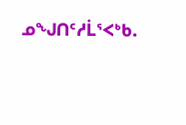ᓄᖑᑎᑦᓱᒫᕐᐸᒃᑲ.